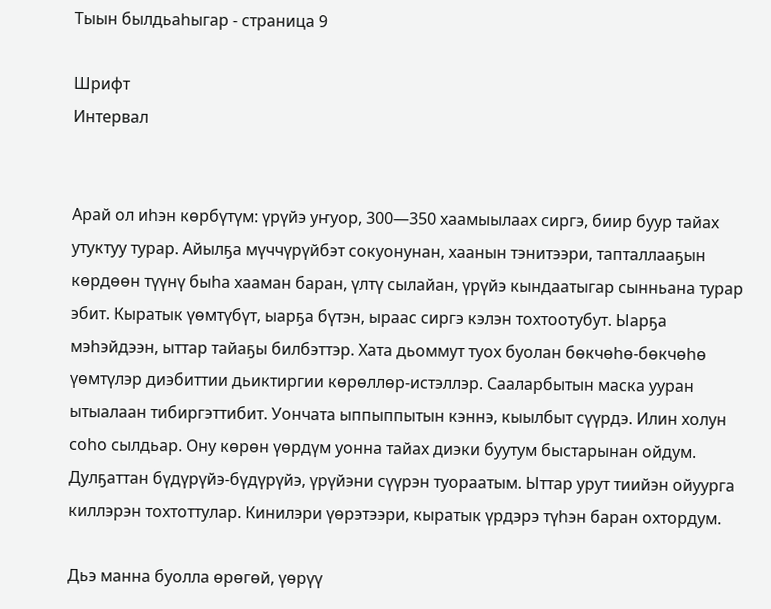Тыын былдьаһыгар - страница 9

Шрифт
Интервал


Арай ол иһэн көрбүтүм: үрүйэ уҥуор, 300—350 хаамыылаах сиргэ, биир буур тайах утуктуу турар. Айылҕа мүччүрүйбэт сокуонунан, хаанын тэнитээри, тапталлааҕын көрдөөн түүнү быһа хааман баран, үлтү сылайан, үрүйэ кындаатыгар сынньана турар эбит. Кыратык үөмтүбүт, ыарҕа бүтэн, ыраас сиргэ кэлэн тохтоотубут. Ыарҕа мэһэйдээн, ыттар тайаҕы билбэттэр. Хата дьоммут туох буолан бөкчөһө-бөкчөһө үөмтүлэр диэбиттии дьиктиргии көрөллөр-истэллэр. Сааларбытын маска ууран ытыалаан тибиргэттибит. Уончата ыппыппытын кэннэ, кыылбыт сүүрдэ. Илин холун соһо сылдьар. Ону көрөн үөрдүм уонна тайах диэки буутум быстарынан ойдум. Дулҕаттан бүдүрүйэ-бүдүрүйэ, үрүйэни сүүрэн туораатым. Ыттар урут тиийэн ойуурга киллэрэн тохтоттулар. Кинилэри үөрэтээри, кыратык үрдэрэ түһэн баран охтордум.

Дьэ манна буолла өрөгөй, үөрүү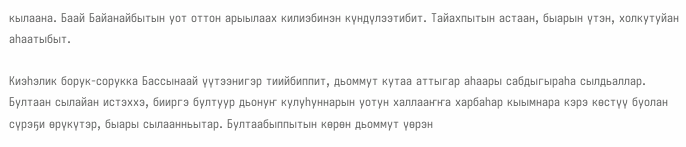кылаана. Баай Байанайбытын уот оттон арыылаах килиэбинэн күндүлээтибит. Тайахпытын астаан, быарын үтэн, холкутуйан аһаатыбыт.

Киэһэлик борук-сорукка Бассынаай үүтээнигэр тиийбиппит, дьоммут кутаа аттыгар аһаары сабдыгыраһа сылдьаллар. Бултаан сылайан истэххэ, бииргэ бултуур дьонуҥ кулуһуннарын уотун халлааҥҥа харбаһар кыымнара кэрэ көстүү буолан сүрэҕи өрүкүтэр, быары сылаанньытар. Бултаабыппытын көрөн дьоммут үөрэн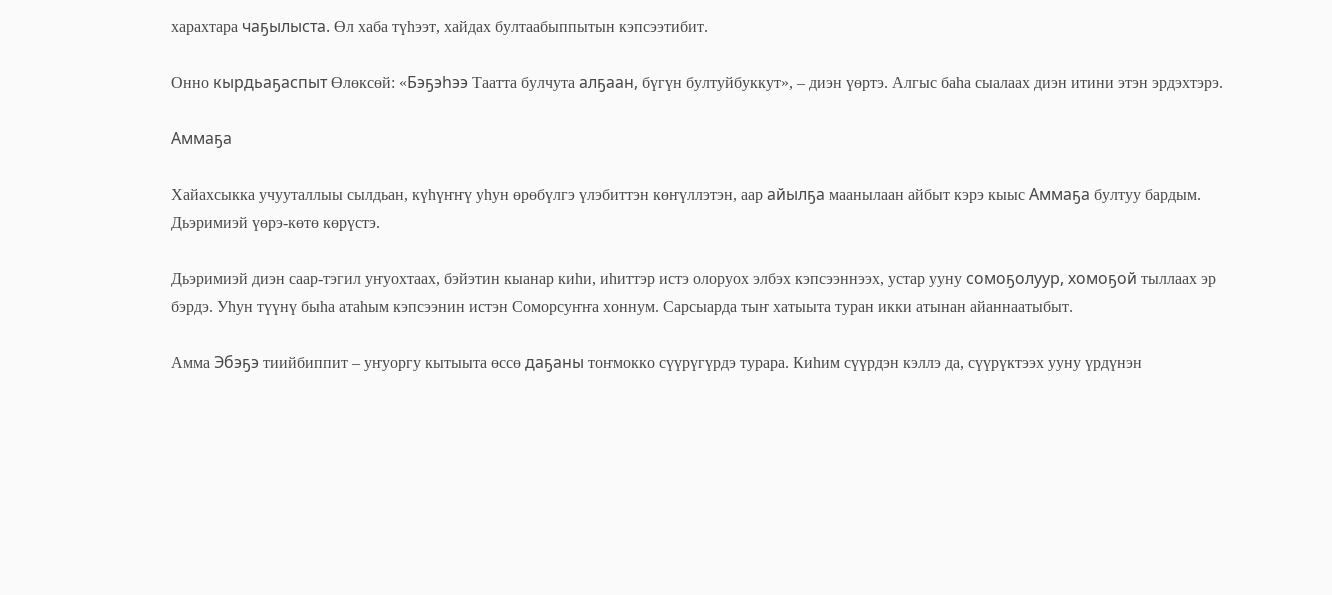харахтара чаҕылыста. Өл хаба түһээт, хайдах бултаабыппытын кэпсээтибит.

Онно кырдьаҕаспыт Өлөксөй: «Бэҕэһээ Таатта булчута алҕаан, бүгүн бултуйбуккут», – диэн үөртэ. Алгыс баһа сыалаах диэн итини этэн эрдэхтэрэ.

Аммаҕа

Хайахсыкка учууталлыы сылдьан, күһүҥҥү уһун өрөбүлгэ үлэбиттэн көҥүллэтэн, аар айылҕа маанылаан айбыт кэрэ кыыс Аммаҕа бултуу бардым. Дьэримиэй үөрэ-көтө көрүстэ.

Дьэримиэй диэн саар-тэгил уҥуохтаах, бэйэтин кыанар киһи, иһиттэр истэ олоруох элбэх кэпсээннээх, устар ууну сомоҕолуур, хомоҕой тыллаах эр бэрдэ. Уһун түүнү быһа атаһым кэпсээнин истэн Соморсуҥҥа хоннум. Сарсыарда тыҥ хатыыта туран икки атынан айаннаатыбыт.

Амма Эбэҕэ тиийбиппит – уҥуоргу кытыыта өссө даҕаны тоҥмокко сүүрүгүрдэ турара. Киһим сүүрдэн кэллэ да, сүүрүктээх ууну үрдүнэн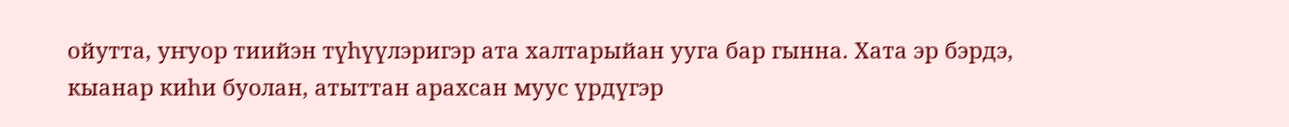ойутта, уҥуор тиийэн түһүүлэригэр ата халтарыйан ууга бар гынна. Хата эр бэрдэ, кыанар киһи буолан, атыттан арахсан муус үрдүгэр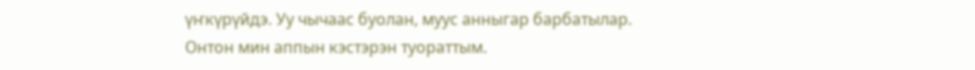үҥкүрүйдэ. Уу чычаас буолан, муус анныгар барбатылар. Онтон мин аппын кэстэрэн туораттым.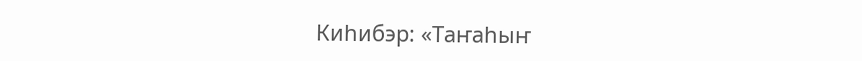Киһибэр: «Таҥаһыҥ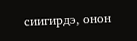сиигирдэ, онон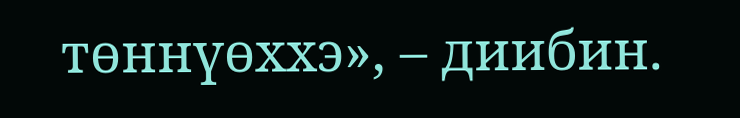төннүөххэ», – диибин.